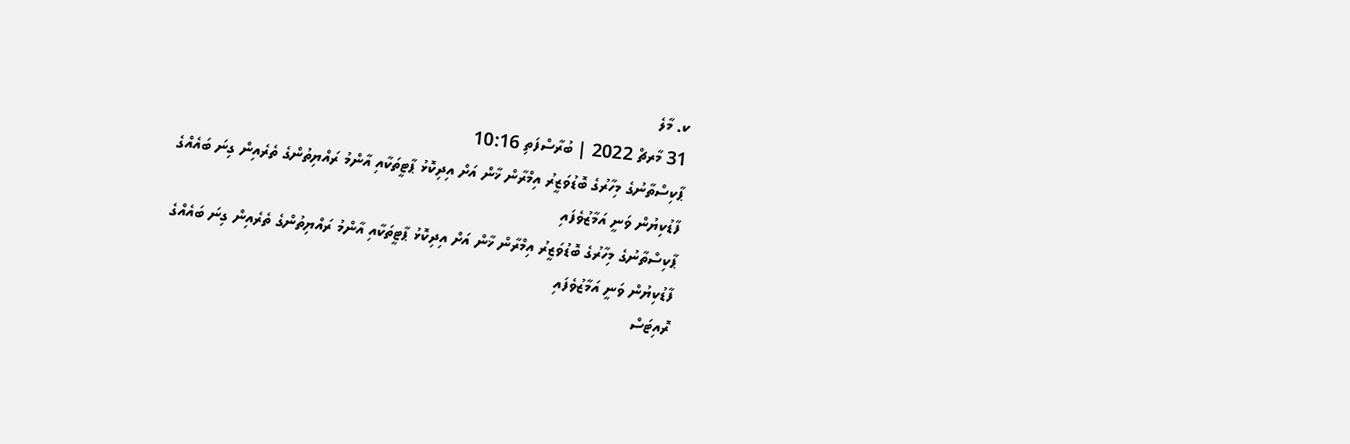ކ. މާލެ
31 މާރޗް 2022 | ބުރާސްފަތި 10:16
ޕާކިސްތާނުގެ މިހާރުގެ ބޮޑުވަޒީރު އިމްރާން ޚާން އަށް އިދިކޮޅު ޕާޓީތަކާއި އާންމު ރައްޔިތުންގެ ތެރެއިން ގިނަ ބައެއްގެ ފާޑުކިޔުން ވަނީ އަމާޒުވެފައި
ޕާކިސްތާނުގެ މިހާރުގެ ބޮޑުވަޒީރު އިމްރާން ޚާން އަށް އިދިކޮޅު ޕާޓީތަކާއި އާންމު ރައްޔިތުންގެ ތެރެއިން ގިނަ ބައެއްގެ ފާޑުކިޔުން ވަނީ އަމާޒުވެފައި
ރޮއިޓަސް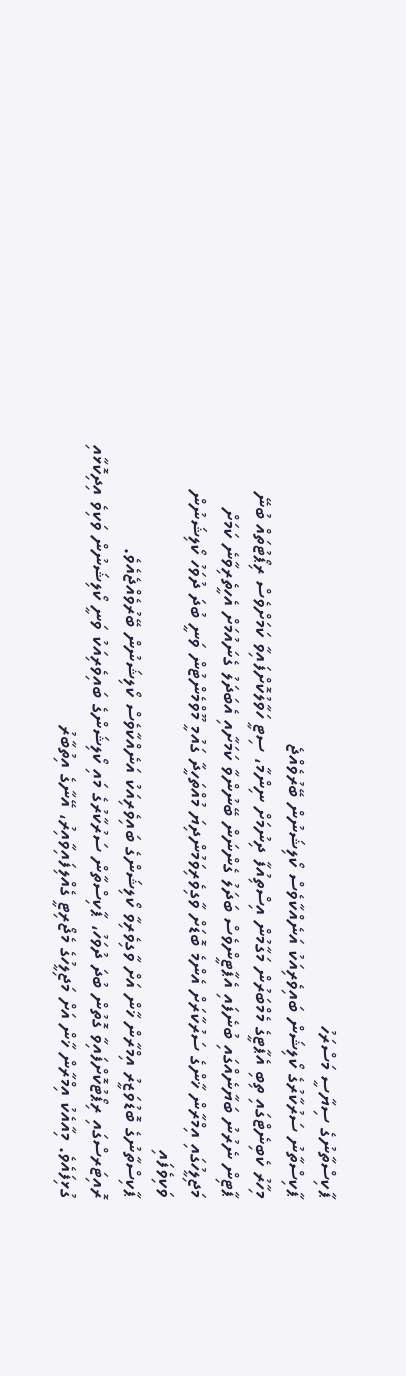ޕާކިސްތާނުގެ ސިޔާސީ މަސްރަހު
ޕާކިސްތާނު ސަރުކާރުގެ ކޯލިޝަން ބައިވެރިއަކު އަނެއްކާވެސް ކޯލިޝަނުން ބޭރުވެއްޖެ
މިހާރު ކެބިނެޓްގައި ތިބި އެޕާޓީގެ މެމްބަރުން މަގާމުން އިސްތިއުފާ ދިނުމަށް ނިންމާ، ސިޓީ ހަވާލުކޮށްފައިވާ ކަމަށްވެސް ރިޕޯޓުތައް ބުނޭ
ޕާޓިން ނެރުނު ބަޔާނެއްގައި ބުނެފައި އެޕާޓީންވެސް ބަދަލު ގެންނަން ބޭނުންވާ ކަމަށާއި އެބަދަލު ގެނައުމަށް އެހީތެރިވާނެ ކަމަށް
މަޖިލީހުގައި އިމްރާން ޚާންގެ ސަރުކާރަށް އެންމެ ބޮޑަށް ވާގިވެރިވަމުންދިޔަ މުއްތަހީދާ ގައުމީ މޫވްމެންޓުން ވަނީ ބުދަ ދުވަހު ކޯލިޝަނުން ވަކިވެފައި
ޕާކިސްތާނުގެ ބޮޑުވަޒީރު އިމްރާން ޚާން އަށް ވާގިވެރިވާ ކޯލިޝަންގެ ބައިވެރިއަކު އަނެއްކާވެސް ކޯލިޝަނުން ބޭރުވެއްޖެއެވެ.
ރޮއިޓަރސްގައި ރިޕޯޓުކޮށްފައިވާ ގޮތުން ބުދަ ދުވަހު، ޕާކިސްތާން ސަރުކާރުގެ މައި ކޯލިޝަންގެ ބައިވެރިއަކު ވަނީ ކޯލިޝަނުން ވަކިވެ އިދިކޮޅާއި ގުޅިފައެވެ. މިއާއެކު އިމްރާން ޚާން އަށް މަޖިލީހުގެ މެޖޯރިޓީ ގެއްލިފައިވާއިރު، އޭނާގެ އިތުބާރު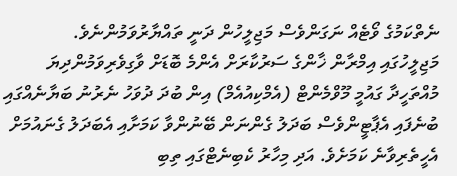ނެތްކަމުގެ ވޯޓެއް ނަގަންވެސް މަޖިލީހުން ދަނީ ތައްޔާރުވަމުންނެވެ.
މަޖިލީހުގައި އިމްރާން ޚާންގެ ސަރުކާރަށް އެންމެ ބޮޑަށް ވާގިވެރިވަމުންދިޔަ މުއްތަހީދާ ގައުމީ މޫވްމެންޓް (އެމްކިއުއެމް) އިން ބުދަ ދުވަހު ނެރުނު ބަޔާނެއްގައި ބުނެފައި އެޕާޓީންވެސް ބަދަލު ގެންނަން ބޭނުންވާ ކަމަށާއި އެބަދަލު ގެނައުމަށް އެހީތެރިވާނެ ކަމަށެވެ. އަދި މިހާރު ކެބިނެޓްގައި ތިބި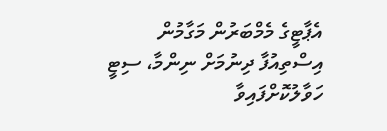އެޕާޓީގެ މެމްބަރުން މަގާމުން އިސްތިއުފާ ދިނުމަށް ނިންމާ، ސިޓީ ހަވާލުކޮށްފައިވާ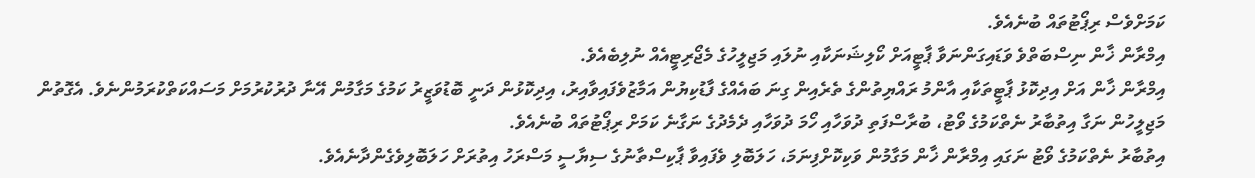ކަމަށްވެސް ރިޕޯޓުތައް ބުނެއެވެ.
އިމްރާން ޚާން ނިސްބަތްވެ ވަޑައިގަންނަވާ ޕާޓީއަށް ކޯލިޝަނަކާއި ނުލައި މަޖިލީހުގެ މެޖޯރިޓީއެއް ނުލިބެއެވެ.
އިމްރާން ޚާން އަށް އިދިކޮޅު ޕާޓީތަކާއި އާންމު ރައްޔިތުންގެ ތެރެއިން ގިނަ ބައެއްގެ ފާޑުކިޔުން އަމާޒުވެފައިވާއިރު، އިދިކޮޅުން ދަނީ ބޮޑުވަޒީރު ކަމުގެ މަގާމުން އޭނާ ދުރުކުރުމަށް މަސައްކަތްކުރަމުންނެވެ. އެގޮތުން މަޖިލީހުން ނަގާ އިތުބާރު ނެތްކަމުގެ ވޯޓު، ބުރާސްފަތި ދުވަހާއި ހޯމަ ދުވަހާއި ދެމެދުގެ ނަގާނެ ކަމަށް ރިޕޯޓުތައް ބުނެއެވެ.
އިތުބާރު ނެތްކަމުގެ ވޯޓު ނަގައި އިމްރާން ޚާން މަގާމުން ވަކިކޮށްފިނަމަ، ހަލަބޮލި ވެފައިވާ ޕާކިސްތާނުގެ ސިޔާސީ މަސްރަހު އިތުރަށް ހަލަބޮލިވެގެންދާނެއެވެ.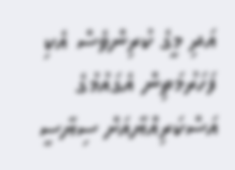އަދި މީގެ ކުރިންވެސް އެކި ފަހަރުމަތިން އެގައުމުގެ އަސްކަރިއްޔާއަށް ސިޔާސީ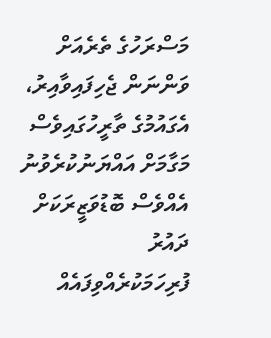މަސްރަހުގެ ތެރެއަށް ވަންނަން ޖެހިފައިވާއިރު، އެގައުމުގެ ތާރީހުގައިވެސް މަގާމަށް އައްޔަނުކުރެވުނު އެއްވެސް ބޮޑުވަޒީރަކަށް ދައުރު ފުރިހަމަކުރެއްވިފައެއް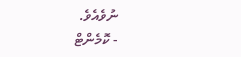ނުވެއެވެ.
- ކޮމެންޓް